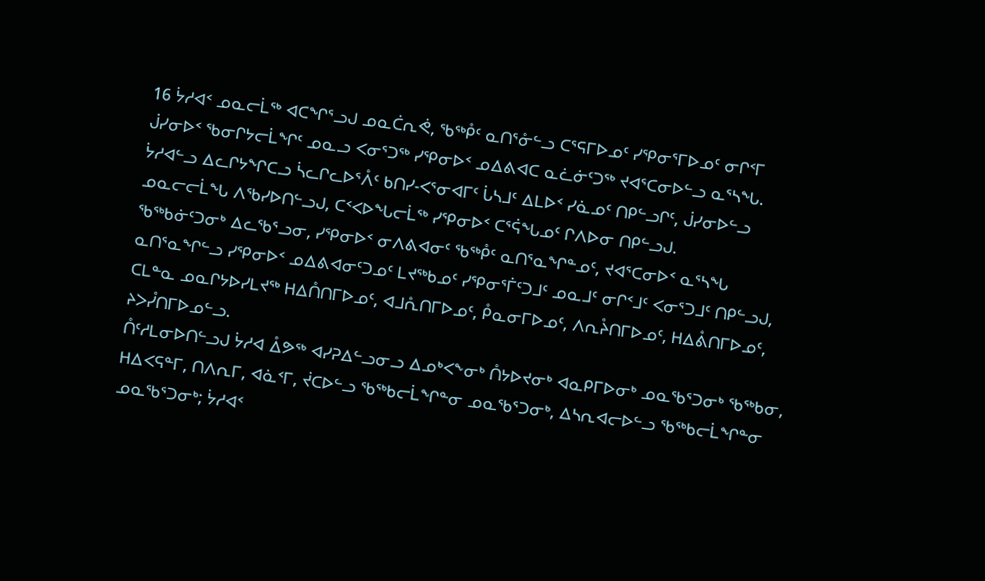16 ᔮᓱᐊᑉ ᓄᓇᓕᒫᖅ ᐊᑕᖏᕐᓗᒍ ᓄᓇᑖᕆᕚ, ᖃᖅᑬᑦ ᓇᑎᕐᓁᓪᓗ ᑕᕐᕋᒥᐅᓄᑦ ᓯᕿᓂᕐᒥᐅᓄᑦ ᓂᒋᑉᒥ ᒎᓯᓂᐅᑉ ᖃᓂᒋᔭᓕᒫᖏᑦ ᓄᓇᓗ ᐸᓂᕐᑐᖅ ᓯᕿᓂᐅᑉ ᓄᐃᕕᐊᑕ ᓇᓛᓃᑦᑐᖅ ᔪᐊᕐᑕᓂᐅᓪᓗ ᓇᕐᓴᖓ.
ᔮᓱᐊᓪᓗ ᐃᓚᒋᔭᖏᑕᓗ ᓵᓚᒋᓚᐅᕐᐰᑦ ᑲᑎᓯ-ᐸᕐᓂᐊᒥᑦ ᒑᓴᒧᑦ ᐃᒪᐅᑉ ᓯᓈᓄᑦ ᑎᑭᓪᓗᒋᑦ, ᒎᓯᓂᐅᓪᓗ ᓄᓇᓕᓕᒫᖓ ᐱᖃᓯᐅᑎᓪᓗᒍ, ᑕᑉᐸᐅᖓᓕᒫᖅ ᓯᕿᓂᐅᑉ ᑕᕐᕌᖓᓄᑦ ᒋᐱᐅᓂ ᑎᑭᓪᓗᒍ.
ᖃᖅᑲᓃᑦᑐᓂᒃ ᐃᓚᖃᕐᓗᓂ, ᓯᕿᓂᐅᑉ ᓂᐱᕕᐊᓂᑦ ᖃᖅᑬᑦ ᓇᑎᕐᓇᖏᓐᓄᑦ, ᔪᐊᕐᑕᓂᐅᑉ ᓇᕐᓴᖓ ᓇᑎᕐᓇᖏᓪᓗ ᓯᕿᓂᐅᑉ ᓄᐃᕕᐊᓂᑦᑐᓄᑦ ᒪᔪᖅᑲᓄᑦ ᓯᕿᓂᕐᒦᑦᑐᒧᑦ ᓄᓇᒧᑦ ᓂᒋᑉᒧᑦ ᐸᓂᕐᑐᒧᑦ ᑎᑭᓪᓗᒍ, ᑕᒪᓐᓇ ᓄᓇᒋᔭᐅᓯᒪᔪᖅ ᕼᐃᑍᑎᒥᐅᓄᑦ, ᐊᒧᕅᑎᒥᐅᓄᑦ, ᑬᓇᓂᒥᐅᓄᑦ, ᐱᕆᔧᑎᒥᐅᓄᑦ, ᕼᐃᕔᑎᒥᐅᓄᑦ, ᔨᐳᓮᑎᒥᐅᓄᓪᓗ.
ᑍᑦᓱᒪᓂᐅᑎᓪᓗᒍ ᔮᓱᐊ ᐂᕗᖅ ᐊᓯᕈᐃᓪᓗᓂᓗ ᐃᓄᒃᐸᖕᓂᒃ ᑍᔭᐅᔪᓂᒃ ᐊᓇᑭᒥᐅᓂᒃ ᓄᓇᖃᕐᑐᓂᒃ ᖃᖅᑲᓂ, ᕼᐃᐸᕋᓐᒥ, ᑎᐱᕆᒥ, ᐊᓈᑉᒥ, ᔫᑕᐅᓪᓗ ᖃᖅᑲᓕᒫᖏᓐᓂ ᓄᓇᖃᕐᑐᓂᒃ, ᐃᓴᕆᐊᓕᐅᓪᓗ ᖃᖅᑲᓕᒫᖏᓐᓂ ᓄᓇᖃᕐᑐᓂᒃ; ᔮᓱᐊᑉ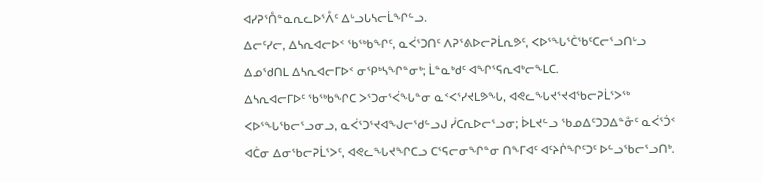ᐊᓯᕈᕐᑍᓐᓇᕆᓚᐅᕐᐰᑦ ᐃᒡᓗᒐᓴᓕᒫᖏᓪᓗ.
ᐃᓕᑦᓯᓕ, ᐃᓴᕆᐊᓕᐅᑉ ᖃᖅᑲᖏᑦ, ᓇᐹᕐᑐᑎᑦ ᐱᕈᕐᕕᐅᓕᕈᒫᕆᕗᑦ, ᐸᐅᕐᖓᕐᑖᖃᑦᑕᓕᕐᓗᑎᒡᓗ ᐃᓄᖁᑎᒪ ᐃᓴᕆᐊᓕᒥᐅᑉ ᓂᕿᒃᓴᖏᓐᓂᒃ; ᒫᓐᓇᒃᑯᑦ ᐊᖏᕐᕋᕆᐊᒃᓕᖕᒪᑕ.
ᐃᓴᕆᐊᓕᒥᐅᑦ ᖃᖅᑲᖏᑕ ᐳᕐᑐᓂᕐᐹᖓᓐᓂ ᓇᑉᐸᕐᓯᔪᒪᕗᖓ, ᐊᕙᓚᖓᔪᕐᔪᐊᖃᓕᕈᒫᕐᐳᖅ ᐸᐅᕐᖓᖃᓕᕐᓗᓂᓗ, ᓇᐹᕐᑐᕐᔪᐊᖑᓕᖁᓪᓗᒍ ᓰᑕᕆᐅᓕᕐᓗᓂ; ᐆᒪᔪᓪᓗ ᖃᓄᐃᑦᑐᑐᐃᓐᓁᑦ ᓇᐹᕐᑑᑉ ᐊᑖᓂ ᐃᓂᖃᓕᕈᒫᕐᐳᑦ, ᐊᕙᓚᖓᔪᖏᑕᓗ ᑕᕐᕋᓕᓂᖏᓐᓂ ᑎᖕᒥᐊᑦ ᐊᑦᔨᒌᖏᑦᑐᑦ ᐅᓪᓗᖃᓕᕐᓗᑎᒃ.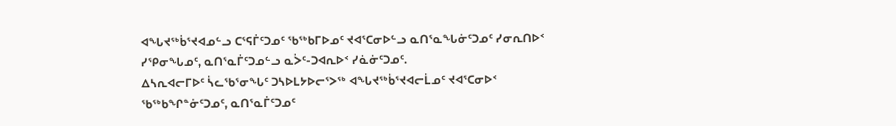ᐊᖓᔪᖅᑳᕐᔪᐊᓄᓪᓗ ᑕᕐᕋᒦᑦᑐᓄᑦ ᖃᖅᑲᒥᐅᓄᑦ ᔪᐊᕐᑕᓂᐅᓪᓗ ᓇᑎᕐᓇᖓᓃᑦᑐᓄᑦ ᓯᓂᕆᑎᐅᑉ ᓯᕿᓂᖓᓄᑦ, ᓇᑎᕐᓇᒦᑦᑐᓄᓪᓗ ᓇᐴᑦ-ᑐᐊᕆᐅᑉ ᓯᓈᓃᑦᑐᓄᑦ.
ᐃᓴᕆᐊᓕᒥᐅᑦ ᓵᓚᖃᕐᓂᖓᑦ ᑐᓴᐅᒪᔭᐅᓕᕐᐳᖅ ᐊᖓᔪᖅᑳᕐᔪᐊᓕᒫᓄᑦ ᔪᐊᕐᑕᓂᐅᑉ ᖃᖅᑲᖏᓐᓃᑦᑐᓄᑦ, ᓇᑎᕐᓇᒦᑦᑐᓄᑦ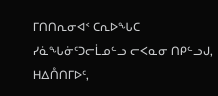ᒥᑎᑎᕆᓂᐊᑉ ᑕᕆᐅᖓᑕ ᓯᓈᖓᓃᑦᑐᓕᒫᓄᓪᓗ ᓕᐸᓇᓂ ᑎᑭᓪᓗᒍ, ᕼᐃᑍᑎᒥᐅᑦ,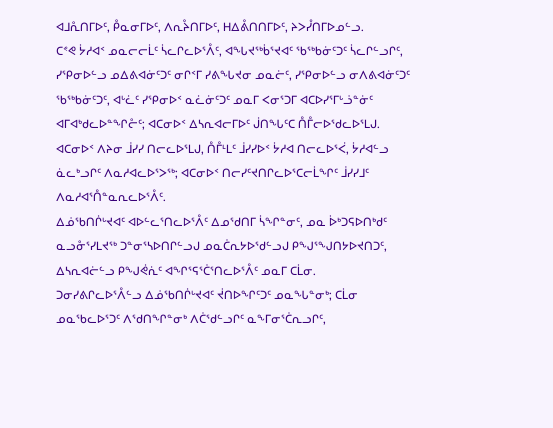ᐊᒧᕅᑎᒥᐅᑦ, ᑬᓇᓂᒥᐅᑦ, ᐱᕆᔧᑎᒥᐅᑦ, ᕼᐃᕔᑎᑎᒥᐅᑦ, ᔨᐳᓮᑎᒥᐅᓄᓪᓗ.
ᑕᕝᕙ ᔮᓱᐊᑉ ᓄᓇᓕᓕᒫᑦ ᓵᓚᒋᓚᐅᕐᐰᑦ, ᐊᖓᔪᖅᑳᕐᔪᐊᑦ ᖃᖅᑲᓃᑦᑐᑦ ᓵᓚᒋᓪᓗᒋᑦ, ᓯᕿᓂᐅᓪᓗ ᓄᐃᕕᐊᓃᑦᑐᑦ ᓂᒋᑉᒥ ᓯᕕᖓᔪᓂ ᓄᓇᓖᑦ, ᓯᕿᓂᐅᓪᓗ ᓂᐱᕕᐊᓃᑦᑐᑦ ᖃᖅᑲᓃᑦᑐᑦ, ᐊᒡᓛᑦ ᓯᕿᓂᐅᑉ ᓇᓛᓃᑦᑐᑦ ᓄᓇᒥ ᐸᓂᕐᑐᒥ ᐊᑕᐅᓯᕐᒥᒡᓘᓐᓃᑦ ᐊᒥᐊᒃᑯᓚᐅᓐᖏᓔᑦ; ᐊᑕᓂᐅᑉ ᐃᓴᕆᐊᓕᒥᐅᑦ ᒎᑎᖓᑦᑕ ᑍᒤᓕᐅᖁᓚᐅᕐᒪᒍ.
ᐊᑕᓂᐅᑉ ᐱᔨᓂ ᒨᓯᓯ ᑎᓕᓚᐅᕐᒪᒍ, ᑍᒤᒻᒪᑦ ᒨᓯᓯᐅᑉ ᔮᓱᐊ ᑎᓕᓚᐅᕐᐹ, ᔮᓱᐊᓪᓗ ᓈᓚᒃᓗᒋᑦ ᐱᓇᓱᐊᓚᐅᕐᐳᖅ; ᐊᑕᓂᐅᑉ ᑎᓕᓯᑦᔪᑎᒋᓚᐅᕐᑕᓕᒫᖏᑦ ᒨᓯᓯᒧᑦ ᐱᓇᓱᐊᕐᑍᓐᓇᕆᓚᐅᕐᐰᑦ.
ᐃᓅᖃᑎᒌᒡᔪᐊᑦ ᐊᐅᓪᓚᕐᑎᓚᐅᕐᐰᑦ ᐃᓄᖁᑎᒥ ᓵᖏᓐᓂᑦ, ᓄᓇ ᐆᒃᑐᕋᐅᑎᒃᑯᑦ ᓇᓗᓁᕐᓯᒪᔪᖅ ᑐᓐᓂᕐᓴᐅᑎᒋᓪᓗᒍ ᓄᓇᑖᕆᔭᐅᖁᓪᓗᒍ ᑭᖑᕐᖑᑎᔭᐅᔪᑎᑐᑦ, ᐃᓴᕆᐊᓖᓪᓗ ᑭᖑᕚᕇᑦ ᐊᖏᕐᕋᕐᑖᕐᑎᓚᐅᕐᐰᑦ ᓄᓇᒥ ᑕᒫᓂ.
ᑐᓂᓯᕕᒋᓚᐅᕐᐰᓪᓗ ᐃᓅᖃᑎᒌᒡᔪᐊᑦ ᔫᑎᐅᖏᑦᑐᑦ ᓄᓇᖓᓐᓂᒃ; ᑕᒫᓂ ᓄᓇᖃᓚᐅᕐᑐᑦ ᐱᖁᑎᖏᓐᓂᒃ ᐱᑖᖁᓪᓗᒋᑦ ᓇᖕᒥᓂᕐᑖᕆᓗᒋᑦ,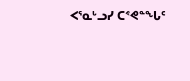ᐸᕐᓇᒡᓗᓯ ᑕᕝᕙᓐᖓᑦ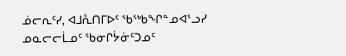ᓅᓕᕆᑦᓯ, ᐊᒧᕅᑎᒥᐅᑦ ᖃᖅᑲᖏᓐᓄᐊᕐᓗᓯ ᓄᓇᓕᓕᒫᓄᑦ ᖃᓂᒋᔮᓃᑦᑐᓄᑦ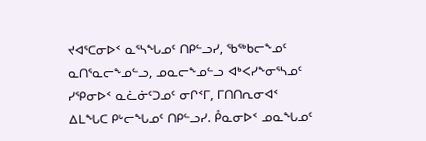ᔪᐊᕐᑕᓂᐅᑉ ᓇᕐᓴᖓᓄᑦ ᑎᑭᓪᓗᓯ, ᖃᖅᑲᓕᖕᓄᑦ ᓇᑎᕐᓇᓕᖕᓄᓪᓗ, ᓄᓇᓕᖕᓄᓪᓗ ᐊᒃᐸᓯᖕᓂᕐᓴᓄᑦ ᓯᕿᓂᐅᑉ ᓇᓛᓃᑦᑐᓄᑦ ᓂᒋᑉᒥ, ᒥᑎᑎᕆᓂᐊᑉ ᐃᒪᖓᑕ ᑭᒡᓕᖓᓄᑦ ᑎᑭᓪᓗᓯ. ᑬᓇᓂᐅᑉ ᓄᓇᖓᓄᑦ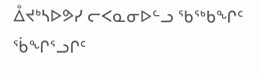ᐂᔪᒃᓴᐅᕗᓯ ᓕᐸᓇᓂᐅᓪᓗ ᖃᖅᑲᖏᑦ ᖄᖏᕐᓗᒋᑦ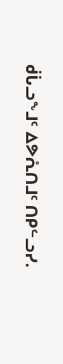ᑰᒑᓗᖕᒧᑦ ᐃᕗᕅᑎᒧᑦ ᑎᑭᓪᓗᓯ.